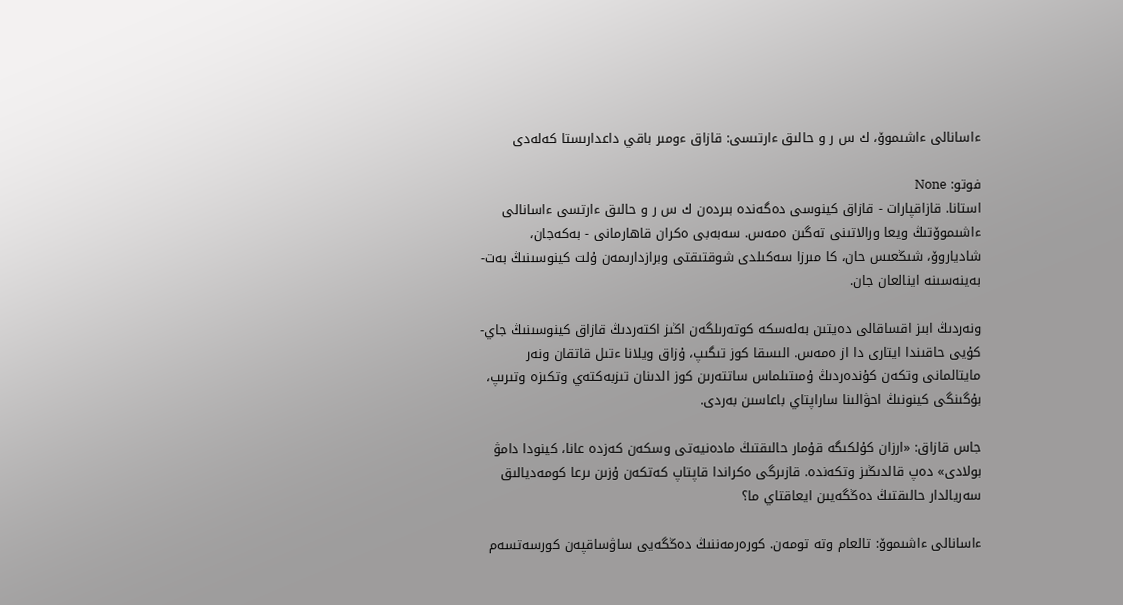ءاسانالى ءاشىموۆ، ك س ر و حالىق ءارتىسى: قازاق ءومىر باقي داعدارىستا كەلەدى

فوتو: None
استانا. قازاقپارات - قازاق كينوسى دەگەندە بىردەن ك س ر و حالىق ءارتسى ءاسانالى ءاشىموۆتىڭ ويعا ورالاتىنى تەگىن ەمەس. سەبەبى ەكران قاھارمانى - بەكەجان، شادياروۆ، شىڭعىس حان، كا مىرزا سەكىلدى شوقتىقتى وبرازدارىمەن ۇلت كينوسىنىڭ بەت-بەينەسىنە اينالعان جان.

ونەردىڭ ابىز اقساقالى دەيتىن بەلەسكە كوتەرىلگەن اڭىز اكتەردىڭ قازاق كينوسىنىڭ جاي-كۇيى حاقىندا ايتارى دا از ەمەس. الىسقا كوز تىگىپ، ۇزاق ويلانا ءتىل قاتقان ونەر مايتالمانى وتكەن كۇندەردىڭ ۇمىتىلماس ساتتەرىن كوز الدىنان تىزبەكتەي وتكىزە وتىرىپ، بۇگىنگى كينونىڭ احۋالىنا ساراپتاي باعاسىن بەردى.

جاس قازاق: «ارزان كۇلكىگە قۇمار حالىقتىڭ مادەنيەتى وسكەن كەزدە عانا، كينودا دامۋ بولادى» دەپ قالدىڭىز وتكەندە. قازىرگى ەكراندا قاپتاپ كەتكەن ۇزىن ىرعا كومەديالىق سەريالدار حالىقتىڭ دەڭگەيىن ايعاقتاي ما؟

ءاسانالى ءاشىموۆ: تالعام وتە تومەن. كورەرمەننىڭ دەڭگەيى ساۋساقپەن كورسەتسەم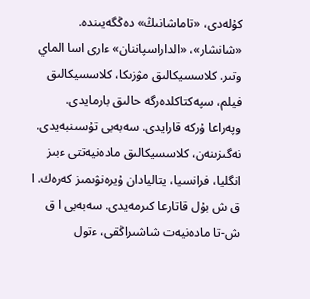كۇلەدى، «تاماشانىڭ» دەڭگەيىندە. «شانشار»، «الداراسپاننان» ءارى اسا الماي وتىر. كلاسسيكالىق مۋزىكا، كلاسسيكالىق فيلم، سپەكتاكلدەرگە حالىق بارمايدى. وپەراعا ۇركە قارايدى. سەبەبى تۇسىنبەيدى. نەگىزىنەن، كلاسسيكالىق مادەنيەتتى ءبىز انگليا، فرانسيا، يتاليادان ۇيرەنۋىمىز كەرەك. ا ق ش بۇل قاتارعا كىرمەيدى. سەبەبى ا ق ش-تا مادەنيەت شاشىراڭقى، ءتول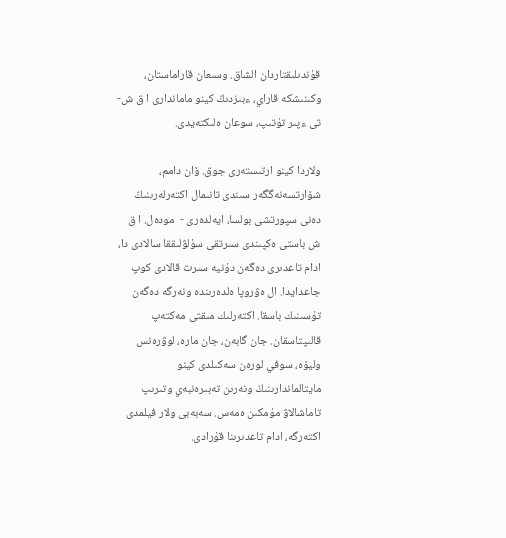قۇندىلىقتاردان الشاق. وسىعان قاراماستان، وكىنىشكە قاراي، ءبىزدىڭ كينو ماماندارى ا ق ش-تى ءپىر تۇتىپ، سوعان ەلىكتەيدى.

ولاردا كينو ارتىستەرى جوق. ۆان دامم، شۆارتسەنەگگەر سىندى تانىمال اكتەرلەرىنىڭ دەنى سپورتشى بولسا، ايەلدەرى -  مودەل. ا ق ش باستى ەكپىندى سىرتقى سۇلۋلىققا سالادى دا، ادام تاعدىرى دەگەن دۇنيە سىرت قالادى كوپ جاعدايدا. ال ەۋروپا ەلدەرىندە ونەرگە دەگەن تۇسىنىك باسقا. اكتەرلىك مىقتى مەكتەپ قالىپتاسقان. جان گابەن، جان مارە، لوۋرەنس وليۆە، سوفي لورەن سەكىلدى كينو مايتالماندارىنىڭ ونەرىن تەبىرەنبەي وتىرىپ تاماشالاۋ مۇمكىن ەمەس. سەبەبى ولار فيلمدى اكتەرگە، ادام تاعدىرىنا قۇرادى.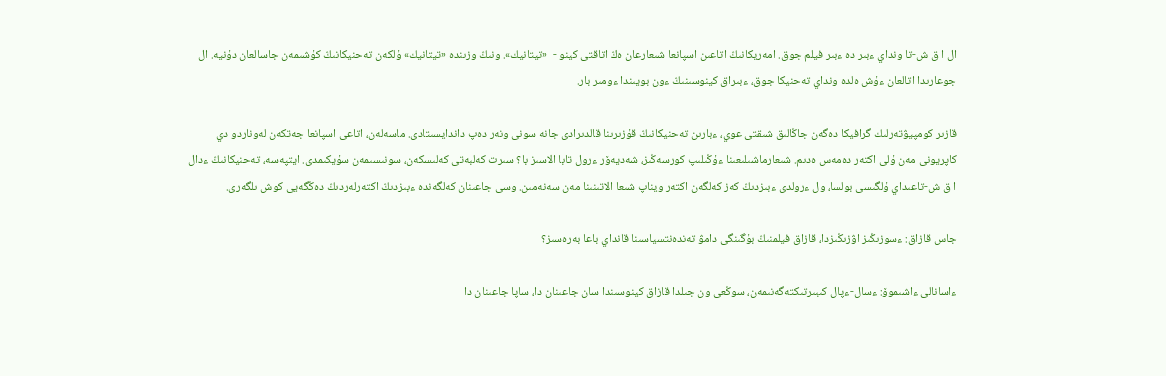ال ا ق ش-تا ونداي ءبىر دە ءبىر فيلم جوق. امەريكانىڭ اتاعىن اسپانعا شىعارعان ەڭ اتاقتى كينو -  «تيتانيك». ونىڭ وزىندە «تيتانيك» ۇلكەن تەحنيكانىڭ كۇشىمەن جاسالعان دۇنيە. ال جوعارىدا اتالعان ءۇش ەلدە ونداي تەحنيكا جوق، ءبىراق كينوسىنىڭ ءون بويىندا ءومىر بار.

قازىر كومپيۋتەرلىك گرافيكا دەگەن جاڭالىق شىقتى عوي، ءبارىن تەحنيكانىڭ قۇزىرىنا قالدىرادى جانە سونى ونەر دەپ داندايسىتادى. ماسەلەن، اتاعى اسپانعا جەتكەن لەوناردو دي كاپريونى مەن ۇلى اكتەر دەمەس ەدىم. شىعارماشىلىعىنا ءۇڭىلىپ كورسەڭىز، شەديەۆر ءرول تابا الاسىز با؟ سىرت كەلبەتى كەلىسكەن، سونىسىمەن سۇيكىمدى. ايتپەسە، تەحنيكانىڭ ءدال ا ق ش-تاعىداي ۇلگىسى بولسا، ول ءرولدى ءبىزدىڭ كەز كەلگەن اكتەر ويناپ شىعا الاتىنىنا مەن سەنەمىن. وسى جاعىنان كەلگەندە ءبىزدىڭ اكتەرلەردىڭ دەڭگەيى كوش ىلگەرى.

جاس قازاق: ءسوزىڭىز اۋزىڭىزدا، قازاق فيلمنىڭ بۇگىنگى دامۋ تەندەنتسياسىنا قانداي باعا بەرەسىز؟

ءاسانالى ءاشىموۆ: ءسال-ءپال كىبىرتىكتەگەنىمەن، سوڭعى ون جىلدا قازاق كينوسىندا سان جاعىنان دا، ساپا جاعىنان دا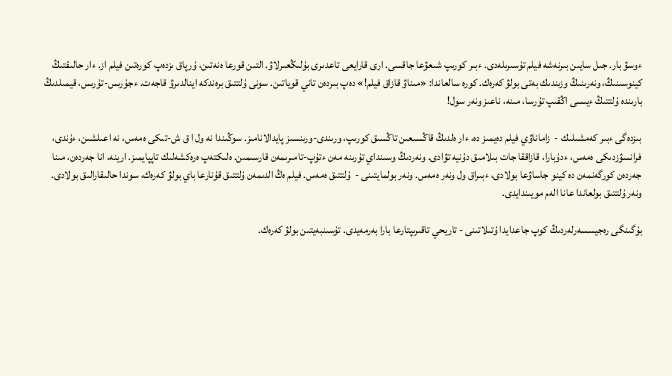ءوسۋ بار. جىل سايىن بىرنەشە فيلم تۇسىرىلەدى. ءبىر كورىپ شىعۋعا جاقسى. ارى قارايعى تاعدىرى بۇلىڭعىرلاۋ. التىن قورعا ەنەتىن، ۇرپاق ىزدەپ كورەتىن فيلم از. ءار حالىقتىڭ كينوسىنىڭ، ونەرىنىڭ وزىندىك بەتى بولۋ كەرەك. كورە سالعاندا: «مىناۋ قازاق فيلم!» دەپ بىردەن تاني قوياتىن. سونى ۇلتتىق برەندكە اينالدىرۋ قاجەت. ءجۇرىس-تۇرىس، قيمىلدىڭ بارىندە ۇلتتىڭ ءيىسى اڭقىپ تۇرسا، مىنە، ناعىز ونەر سول!

بىزدەگى ءبىر كەمشىلىك -  زاماناۋي فيلم دەيمىز دە، ءار ەلدىڭ قاڭسىعىن تاڭسىق كورىپ، ورىندى-ورىنسىز پايدالانامىز. سوڭىندا نە ول ا ق ش-تىكى ەمەس، نە اعىلشىن، ءۇندى، فرانسۋزدىكى ەمەس، ءدۇبارا، قازاققا جات بىلامىق دۇنيە تۋادى. ونەردىڭ وسىنداي تۇرىنە مەن ءتۇپ-تامىرىمەن قارسىمىن. ەلىكتەپ ەرەكشەلىك تاپپايمىز. ارينە، انا جەردەن، مىنا جەردەن كورگەنمەن دە كينو جاساۋعا بولادى، ءبىراق ول ونەر ەمەس. ونەر بولمايتىنى -  ۇلتتىق ەمەس. فيلم ەڭ الدىمەن ۇلتتىق قۇنارعا باي بولۋ كەرەك، سوندا حالىقارالىق بولادى. ونەر ۇلتتىق بولعاندا عانا الەم مويىندايدى.

بۇگىنگى رەجيسسەرلەردىڭ كوپ جاعدايدا ۇتىلاتىنى - تاريحي تاقىرىپتارعا بارا بەرمەيدى. تۇسىنبەيتىن بولۋ كەرەك.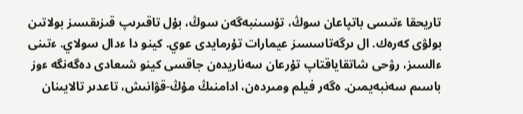تاريحقا ءتىسى باتپاعان سوڭ، تۇسىنبەگەن سوڭ، بۇل تاقىرىپ قىزىقسىز بولاتىن بولۋى كەرەك. ال ىرگەتاسسىز عيمارات تۇرمايدى عوي. كينو دا ءدال سولاي. ءتىنى ءالسىز، رۋحى شاتقاياقتاپ تۇرعان سەناريدەن جاقسى كينو شىعادى دەگەنگە ءوز باسىم سەنبەيمىن. ەگەر فيلم ومىردەن، ادامنىڭ مۇڭ-قۋانىش، تاعدىر تالايىنان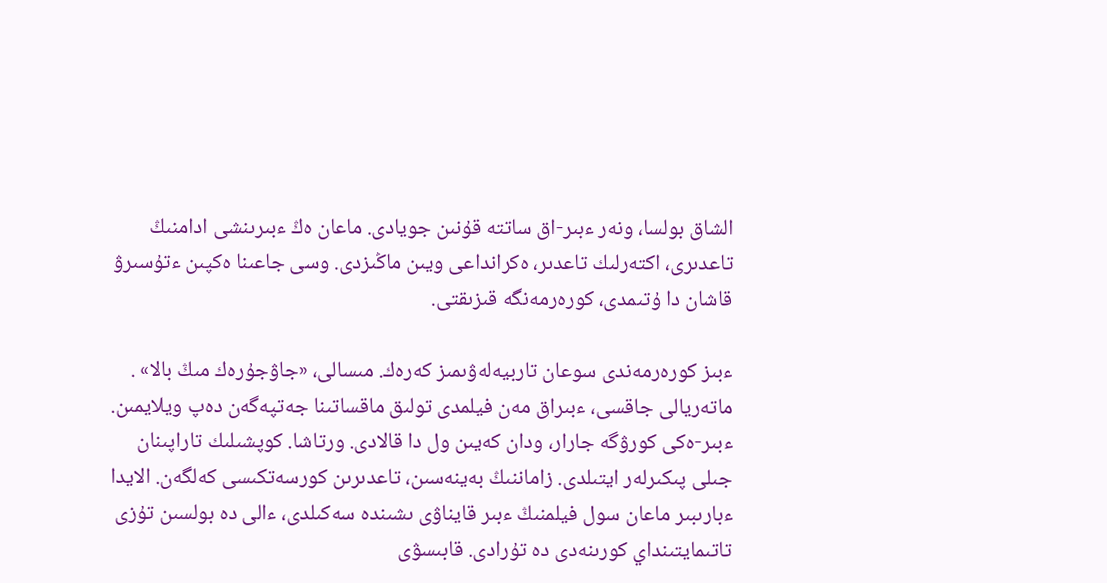الشاق بولسا، ونەر ءبىر-اق ساتتە قۇنىن جويادى. ماعان ەڭ ءبىرىنشى ادامنىڭ تاعدىرى، اكتەرلىك تاعدىر، ەكرانداعى ويىن ماڭىزدى. وسى جاعىنا ەكپىن ءتۇسىرۋ قاشان دا ۇتىمدى، كورەرمەنگە قىزىقتى.

ءبىز كورەرمەندى سوعان تاربيەلەۋىمىز كەرەك. مىسالى، «جاۋجۇرەك مىڭ بالا» . ماتەريالى جاقسى، ءبىراق مەن فيلمدى تولىق ماقساتىنا جەتپەگەن دەپ ويلايمىن. ءبىر-ەكى كورۋگە جارار، ودان كەيىن ول دا قالادى. ورتاشا. كوپشىلىك تاراپىنان جىلى پىكىرلەر ايتىلدى. زاماننىڭ بەينەسىن، تاعدىرىن كورسەتكىسى كەلگەن. الايدا ءبارىبىر ماعان سول فيلمنىڭ ءبىر قايناۋى ىشىندە سەكىلدى، ءالى دە بولسىن تۇزى تاتىمايتىنداي كورىنەدى دە تۇرادى. قابىسۋى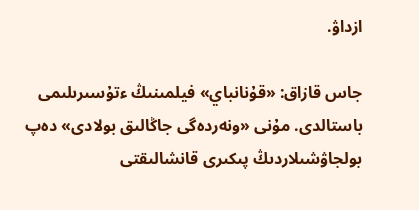ازداۋ.

جاس قازاق: «قۇنانباي» فيلمىنىڭ ءتۇسىرىلىمى باستالدى. مۇنى «ونەردەگى جاڭالىق بولادى» دەپ بولجاۋشىلاردىڭ پىكىرى قانشالىقتى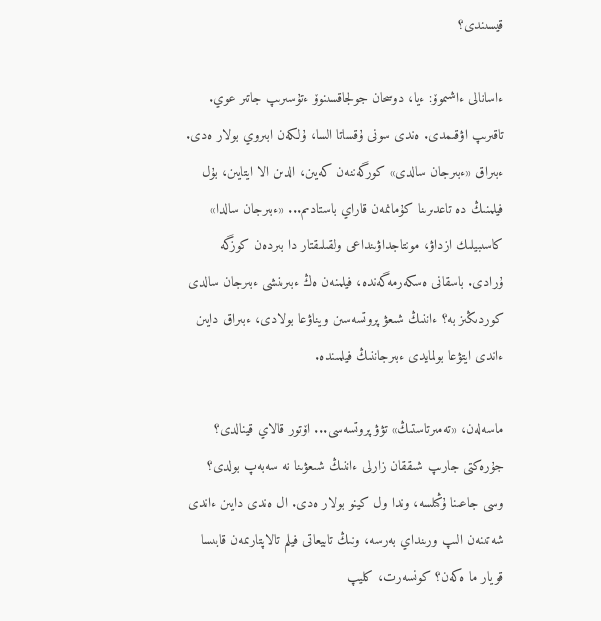قيسىندى؟

ءاسانالى ءاشىموۆ: ءيا، دوسحان جولجاقسىنوۆ ءتۇسىرىپ جاتىر عوي. تاقىرىپ اۋقىمدى. ەندى سونى ۇقساتا السا، ۇلكەن ابىروي بولار ەدى. ءبىراق «ءبىرجان سالدى» كورگەننەن كەيىن، الدىن الا ايتايىن، بۇل فيلمنىڭ دە تاعدىرىنا كۇمانمەن قاراي باستادىم... «ءبىرجان سالدا» كاسىبيلىك ازداۋ، مونتاجداۋىنداعى ولقىلىقتار دا بىردەن كوزگە ۇرادى. باسقانى ەسكەرمەگەندە، فيلمنەن ەڭ ءبىرىنشى ءبىرجان سالدى كوردىڭىز بە؟ ءاننىڭ شىعۋ پروتسەسىن ويناۋعا بولادى، ءبىراق دايىن ءاندى ايتۋعا بولمايدى ءبىرجاننىڭ فيلمىندە.

ماسەلەن، «تەمىرتاستىڭ» تۋۋ پروتسەسى... اۆتور قالاي قينالدى؟ جۇرەكتى جارىپ شىققان زارلى ءاننىڭ شىعۋىنا نە سەبەپ بولدى؟ وسى جاعىنا ۇڭىلسە، وندا ول كينو بولار ەدى. ال ەندى دايىن ءاندى شەتىنەن الىپ ورىنداي بەرسە، ونىڭ تابيعاتى فيلم تالاپتارىمەن قابىسا قويار ما ەكەن؟ كونسەرت، كليپ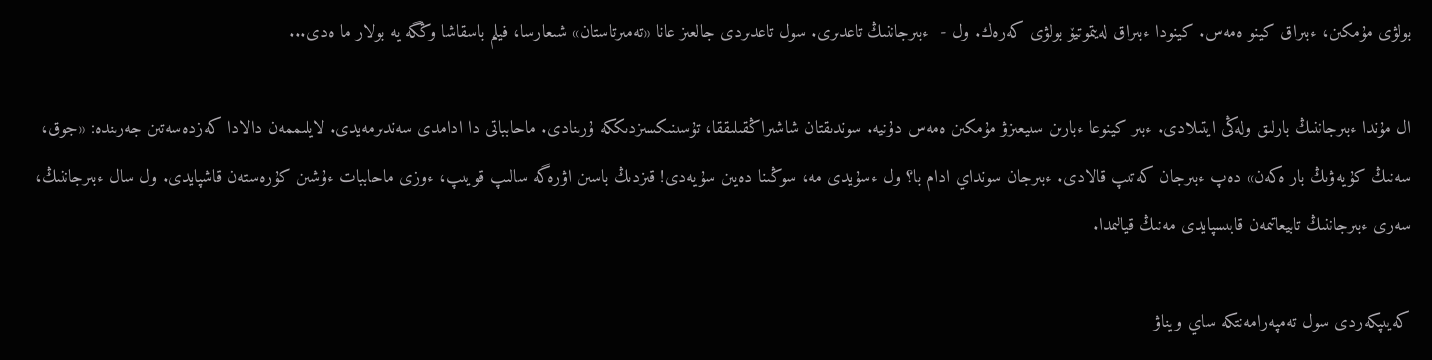بولۋى مۇمكىن، ءبىراق كينو ەمەس. كينودا ءبىراق لەيتموتيۆ بولۋى كەرەك. ول -  ءبىرجاننىڭ تاعدىرى. سول تاعدىردى جالعىز عانا «تەمىرتاستان» شىعارسا، فيلم باسقاشا وڭگە يە بولار ما ەدى...

ال مۇندا ءبىرجاننىڭ بارلىق ولەڭى ايتىلادى. ءبىر كينوعا ءبارىن سىيعىزۋ مۇمكىن ەمەس دۇنيە. سوندىقتان شاشىراڭقىلىققا، تۇسىنىكسىزدىككە ۇرىنادى. ماحابباتى دا ادامدى سەندىرمەيدى. لايلىممەن دالادا كەزدەسەتىن جەرىندە: «جوق، سەنىڭ كۇيەۋىڭ بار ەكەن» دەپ ءبىرجان كەتىپ قالادى. ءبىرجان سونداي ادام با؟ ول ءسۇيدى مە، سوڭىنا دەيىن سۇيەدى! قىزدىڭ باسىن اۋرەگە سالىپ قويىپ، ءوزى ماحاببات ءۇشىن كۇرەستەن قاشپايدى. ول سال ءبىرجاننىڭ، سەرى ءبىرجاننىڭ تابيعاتىمەن قابىسپايدى مەنىڭ قيالىمدا.

كەيىپكەردى سول تەمپەرامەنتكە ساي ويناۋ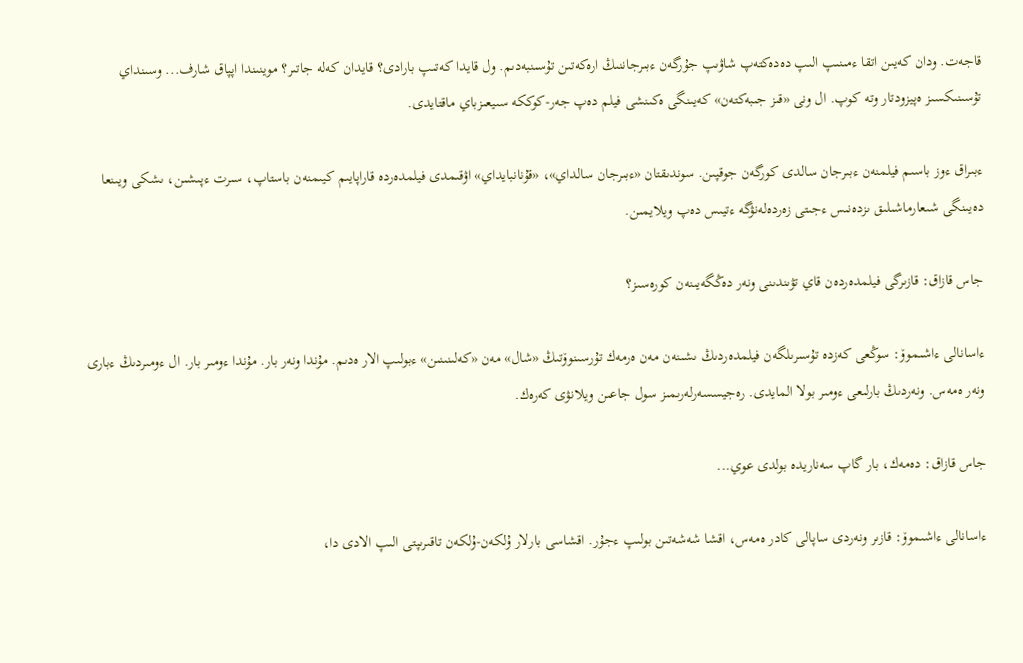قاجەت. ودان كەيىن اتقا ءمىنىپ الىپ دەدەكتەپ شاۋىپ جۇرگەن ءبىرجاننىڭ ارەكەتىن تۇسىنبەدىم. ول قايدا كەتىپ بارادى؟ قايدان كەلە جاتىر؟ موينىندا اپپاق شارف... وسىنداي تۇسىنىكسىز ەپيزودتار وتە كوپ. ال ونى «قىز جىبەكتەن» كەيىنگى ەكىنشى فيلم دەپ جەر-كوككە سىيعىزباي ماقتايدى.

ءبىراق ءوز باسىم فيلمنەن ءبىرجان سالدى كورگەن جوقپىن. سوندىقتان «ءبىرجان سالداي»، «قۇنانبايداي» اۋقىمدى فيلمدەردە قاراپايىم كيىمنەن باستاپ، سىرت ءپىشىن، ىشكى ويىنعا دەيىنگى شىعارماشىلىق ىزدەنىس ءجىتى زەردەلەنۋگە ءتيىس دەپ ويلايمىن.

جاس قازاق: قازىرگى فيلمدەردەن قاي تۋىندىنى ونەر دەڭگەيىنەن كورەسىز؟

ءاسانالى ءاشىموۆ: سوڭعى كەزدە تۇسىرىلگەن فيلمدەردىڭ ىشىنەن مەن ەرمەك تۇرسىنوۆتىڭ «شال» مەن «كەلىنىنىن» ءبولىپ الار ەدىم. مۇندا ونەر بار. مۇندا ءومىر بار. ال ءومىردىڭ ءبارى ونەر ەمەس. ونەردىڭ بارلىعى ءومىر بولا المايدى. رەجيسسەرلەرىمىز سول جاعىن ويلانۋى كەرەك.

جاس قازاق: دەمەك، بار گاپ سەناريدە بولدى عوي...

ءاسانالى ءاشىموۆ: قازىر ونەردى ساپالى كادر ەمەس، اقشا شەشەتىن بولىپ ءجۇر. اقشاسى بارلار ۇلكەن-ۇلكەن تاقىرىپتى الىپ الادى دا،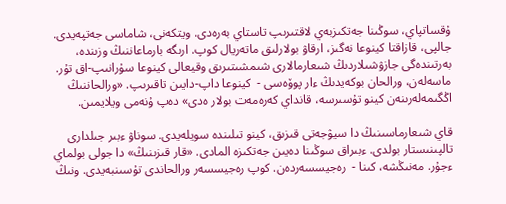ۇقساتپاي، سوڭىنا جەتكىزبەي لاقتىرىپ تاستاي بەرەدى. ويتكەنى، شاماسى جەتپەيدى. جالپى، قازاقتا كينوعا نەگىز، ارقاۋ بولارلىق ماتەريال كوپ. ارىگە بارماعاننىڭ وزىندە، بەرتىندەگى جازۋشىلاردىڭ شىعارمالارى شىمشىتىرىق وقيعالى كينوعا سۇرانىپ-اق تۇر. ماسەلەن، ورالحان بوكەيدىڭ ءار پوۆەسى -  كينوعا داپ-دايىن تاقىرىپ. «ورالحاننىڭ اڭگىمەلەرىنەن كينو تۇسىرسە، قانداي كەرەمەت بولار ەدى» دەپ ۇنەمى ويلايمىن.

قاي شىعارماسىنىڭ دا سيۋجەتى قىزىق، كينو تىلىندە سويلەيدى. سوناۋ ءبىر جىلدارى تالپىنىستار بولدى. ءبىراق سوڭىنا دەيىن جەتكىزە المادى. «قار قىزىنىڭ» دا جولى بولماي ءجۇر. مەنىڭشە، كىنا -  رەجيسسەردەن. كوپ رەجيسسەر ورالحاندى تۇسىنبەيدى. ونىڭ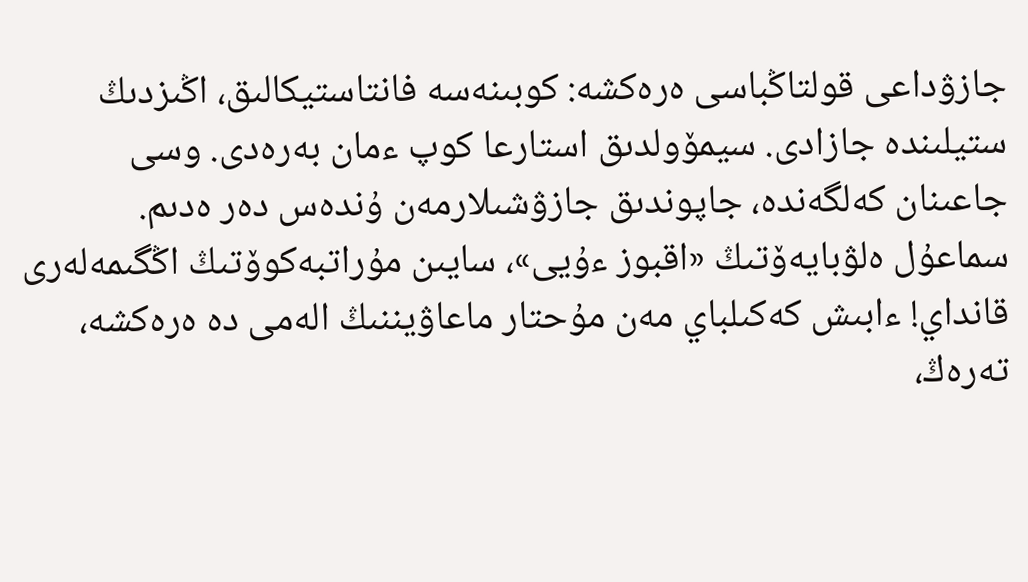جازۋداعى قولتاڭباسى ەرەكشە: كوبىنەسە فانتاستيكالىق، اڭىزدىڭ ستيلىندە جازادى. سيمۆولدىق استارعا كوپ ءمان بەرەدى. وسى جاعىنان كەلگەندە، جاپوندىق جازۋشىلارمەن ۇندەس دەر ەدىم. سماعۇل ەلۋبايەۆتىڭ «اقبوز ءۇيى»، سايىن مۇراتبەكوۆتىڭ اڭگىمەلەرى قانداي! ءابىش كەكىلباي مەن مۇحتار ماعاۋيننىڭ الەمى دە ەرەكشە، تەرەڭ،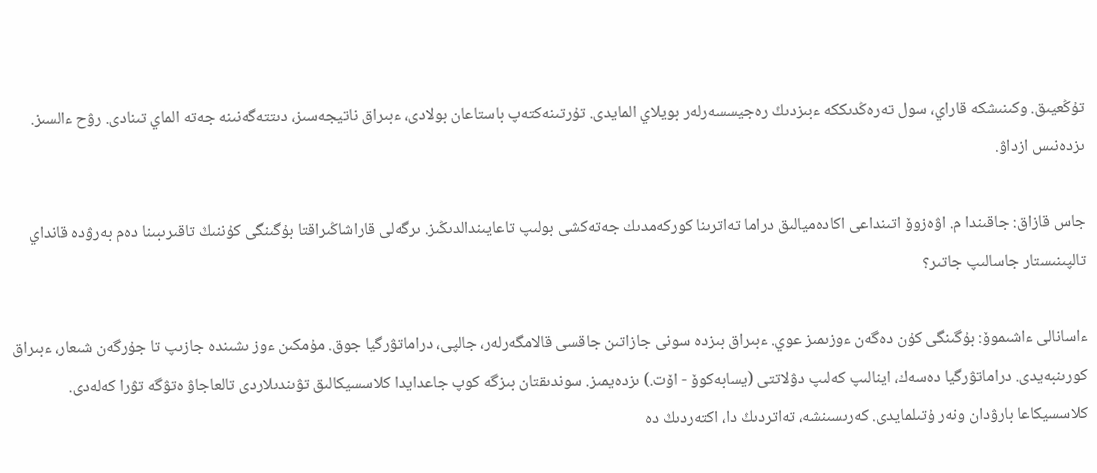تۇڭعيىق. وكىنىشكە قاراي، سول تەرەڭدىككە ءبىزدىڭ رەجيسسەرلەر بويلاي المايدى. تۇرتىنەكتەپ باستاعان بولادى، ءبىراق ناتيجەسىز، دىتتەگەنىنە جەتە الماي تىنادى. رۋح ءالسىز. ىزدەنىس ازداۋ.

جاس قازاق: جاقىندا م. اۋەزوۆ اتىنداعى اكادەميالىق دراما تەاترىنا كوركەمدىك جەتەكشى بولىپ تاعايىندالدىڭىز. ىرگەلى قاراشاڭىراقتا بۇگىنگى كۇننىڭ تاقىرىبىنا دەم بەرۋدە قانداي تالپىنىستار جاسالىپ جاتىر؟

ءاسانالى ءاشىموۆ: بۇگىنگى كۇن دەگەن ءوزىمىز عوي. ءبىراق بىزدە سونى جازاتىن جاقسى قالامگەرلەر، جالپى، دراماتۋرگيا جوق. مۇمكىن ءوز ىشىندە جازىپ تا جۇرگەن شىعار، ءبىراق كورىنبەيدى. دراماتۋرگيا دەسەك، اينالىپ كەلىپ دۋلاتتى (يسابەكوۆ - اۆت.) ىزدەيمىز. سوندىقتان بىزگە كوپ جاعدايدا كلاسسيكالىق تۋىندىلاردى تالعاجاۋ ەتۋگە تۋرا كەلەدى. كلاسسيكاعا بارۋدان ونەر ۇتىلمايدى. كەرىسىنشە، تەاتردىڭ دا، اكتەردىڭ دە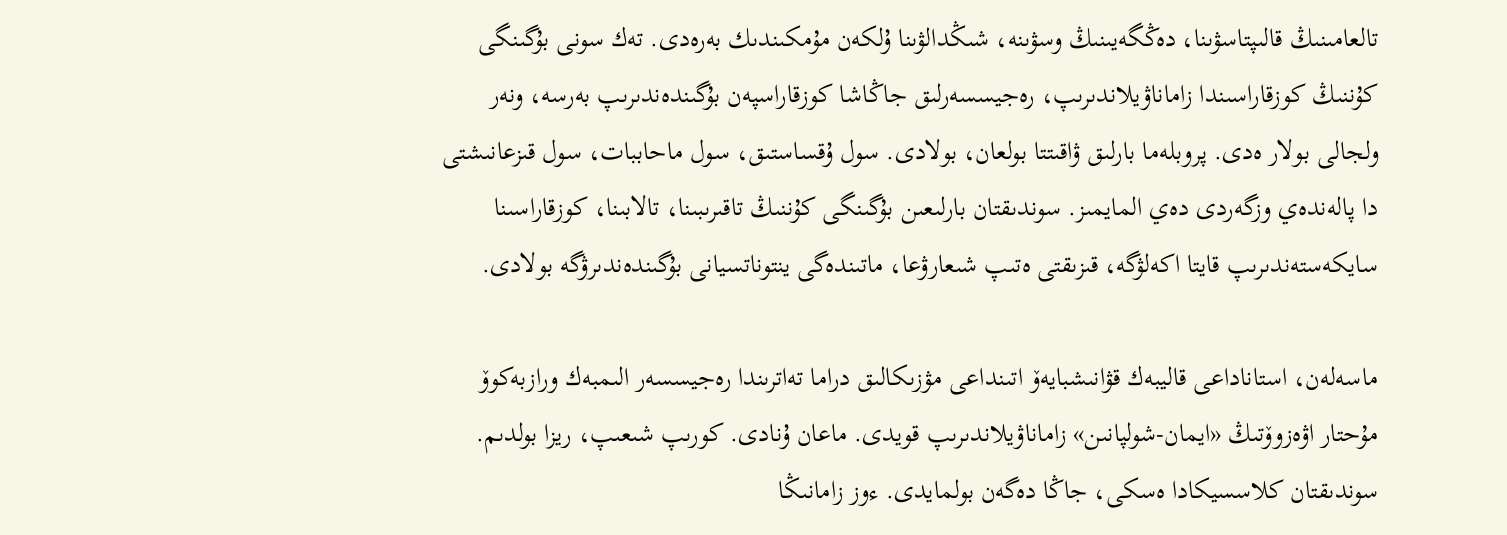تالعامىنىڭ قالىپتاسۋىنا، دەڭگەيىنىڭ وسۋىنە، شىڭدالۋىنا ۇلكەن مۇمكىندىك بەرەدى. تەك سونى بۇگىنگى كۇننىڭ كوزقاراسىندا زاماناۋيلاندىرىپ، رەجيسسەرلىق جاڭاشا كوزقاراسپەن بۇگىندەندىرىپ بەرسە، ونەر ولجالى بولار ەدى. پروبلەما بارلىق ۋاقىتتا بولعان، بولادى. سول ۇقساستىق، سول ماحاببات، سول قىزعانىشتى دا پالەندەي وزگەردى دەي المايمىز. سوندىقتان بارلىعىن بۇگىنگى كۇننىڭ تاقىرىبىنا، تالابىنا، كوزقاراسىنا سايكەستەندىرىپ قايتا اكەلۋگە، قىزىقتى ەتىپ شىعارۋعا، ماتىندەگى ينتوناتسيانى بۇگىندەندىرۋگە بولادى.

ماسەلەن، استاناداعى قاليبەك قۋانىشبايەۆ اتىنداعى مۋزىكالىق دراما تەاترىندا رەجيسسەر الىمبەك ورازبەكوۆ مۇحتار اۋەزوۆتىڭ «ايمان-شولپانىن» زاماناۋيلاندىرىپ قويدى. ماعان ۇنادى. كورىپ شىعىپ، ريزا بولدىم. سوندىقتان كلاسسيكادا ەسكى، جاڭا دەگەن بولمايدى. ءوز زامانىڭا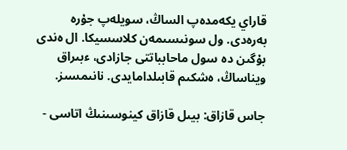قاراي يكەمدەپ الساڭ، سويلەپ جۇرە بەرەدى. ول سونىسىمەن كلاسسيكا. ال ەندى بۇگىن دە سول ماحابباتتى جازادى، ءبىراق ويناساڭ، ەشكىم قابىلدامايدى. نانىمسىز.

جاس قازاق: بيىل قازاق كينوسىنىڭ اتاسى -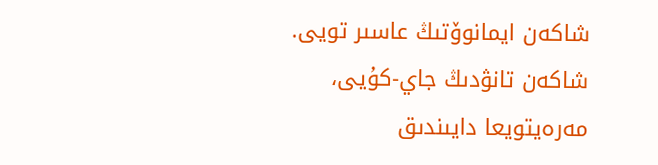شاكەن ايمانوۆتىڭ عاسىر تويى. شاكەن تانۋدىڭ جاي-كۇيى، مەرەيتويعا دايىندىق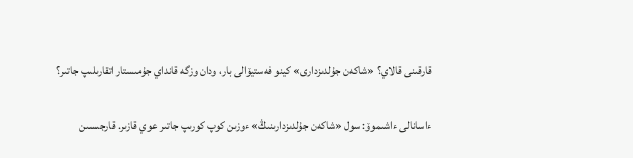قارقىنى قالاي؟ «شاكەن جۇلدىزدارى» كينو فەستيۆالى بار، ودان وزگە قانداي جۇمىستار اتقارىلىپ جاتىر؟

ءاسانالى ءاشىموۆ: سول «شاكەن جۇلدىزدارىنىڭ» ءوزىن كوپ كورىپ جاتىر عوي قازىر. قارجىسىن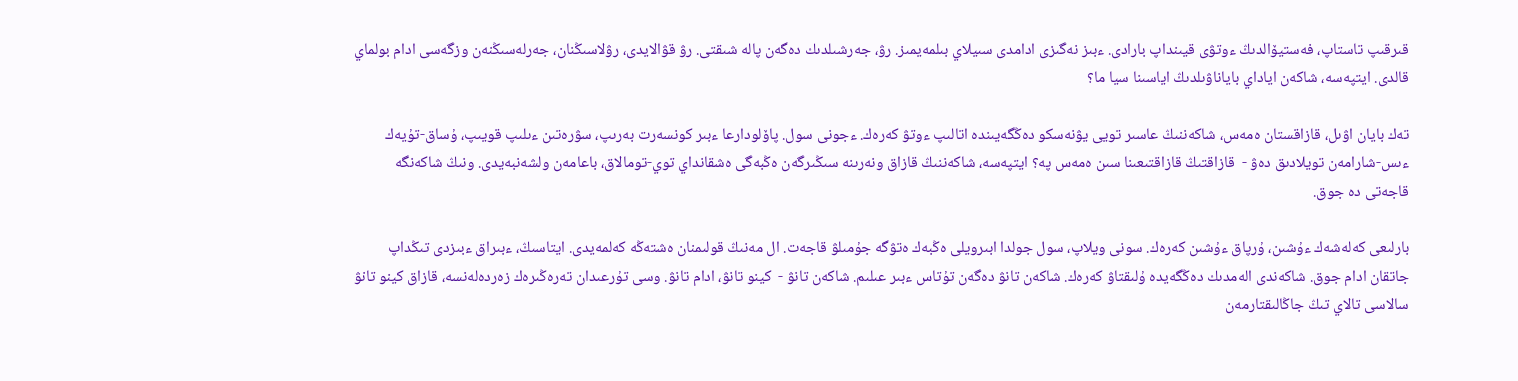قىرقىپ تاستاپ، فەستيۆالدىڭ ءوتۋى قيىنداپ بارادى. ءبىز نەگىزى ادامدى سىيلاي بىلمەيمىز. رۋ، جەرشىلدىك دەگەن پالە شىقتى. رۋ قۋالايدى، رۋلاسىڭنان، جەرلەسىڭنەن وزگەسى ادام بولماي قالدى. ايتپەسە، شاكەن اياداي باياناۋىلدىڭ اياسىنا سيا ما؟

تەك بايان اۋىل، قازاقستان ەمەس، شاكەننىڭ عاسىر تويى يۋنەسكو دەڭگەيىندە اتالىپ ءوتۋ كەرەك. ءجونى سول. پاۆلودارعا ءبىر كونسەرت بەرىپ، سۋرەتىن ءىلىپ قويىپ، ۇساق-تۇيەك ءىس-شارامەن تويلادىق دەۋ -  قازاقتىڭ قازاقتىعىنا سىن ەمەس پە؟ ايتپەسە، شاكەننىڭ قازاق ونەرىنە سىڭىرگەن ەڭبەگى ەشقانداي توي-تومالاق، باعامەن ولشەنبەيدى. ونىڭ شاكەنگە قاجەتى دە جوق.

بارلىعى كەلەشەك ءۇشىن، ۇرپاق ءۇشىن كەرەك. سونى ويلاپ، سول جولدا ابىرويلى ەڭبەك ەتۋگە جۇمىلۋ قاجەت. ال مەنىڭ قولىمنان ەشتەڭە كەلمەيدى. ايتاسىڭ، ءبىراق ءبىزدى تىڭداپ جاتقان ادام جوق. شاكەندى الەمدىك دەڭگەيدە ۇلىقتاۋ كەرەك. شاكەن تانۋ دەگەن تۇتاس ءبىر عىلىم. شاكەن تانۋ -  كينو تانۋ، ادام تانۋ. وسى تۇرعىدان تەرەڭىرەك زەردەلەنسە، قازاق كينو تانۋ سالاسى تالاي تىڭ جاڭالىقتارمەن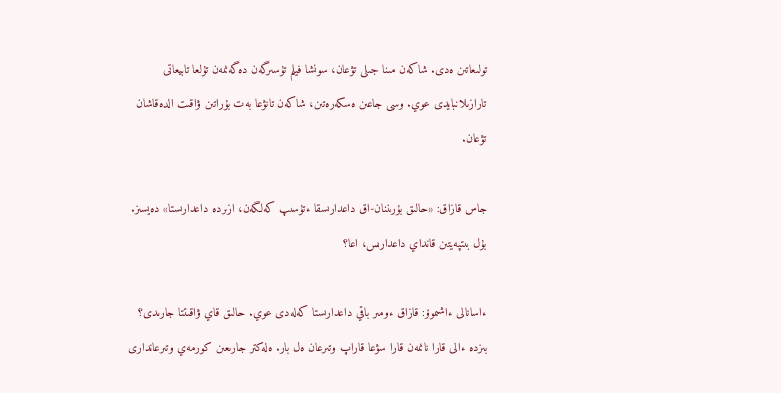تولىعاتىن ەدى. شاكەن مىنا جىلى تۋعان، سونشا فيلم تۇسىرگەن دەگەنمەن تۇلعا تابيعاتى تارازىلانبايدى عوي. وسى جاعىن ەسكەرەتىن، شاكەن تانۋعا بەت بۇراتىن ۋاقىت الدەقاشان تۋعان.

جاس قازاق: «حالىق بۇرىننان-اق داعدارىسقا ءتۇسىپ كەلگەن، ازىردە داعدارىستا» دەيسىز. بۇل بىتپەيتىن قانداي داعدارىس، اعا؟

ءاسانالى ءاشىموۆ: قازاق ءومىر باقي داعدارىستا كەلەدى عوي. حالىق قاي ۋاقىتتا جارىدى؟ بىزدە ءالى قارا نانمەن قارا سۋعا قاراپ وتىرعان ەل بار. ەلەكتر جارىعىن كورمەي وتىرعاندارى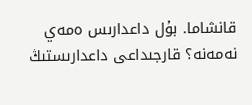قانشاما. بۇل داعدارىس ەمەي نەمەنە؟ قارجىداعى داعدارىستىڭ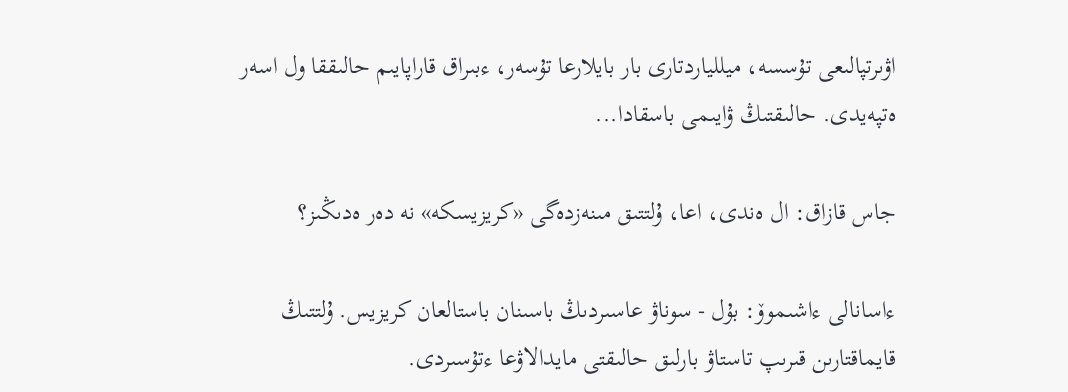اۋىرتپالىعى تۇسسە، ميللياردتارى بار بايلارعا تۇسەر، ءبىراق قاراپايىم حالىققا ول اسەر ەتپەيدى. حالىقتىڭ ۋايىمى باسقادا...

جاس قازاق: ال ەندى، اعا، ۇلتتىق مىنەزدەگى «كريزيسكە» نە دەر ەدىڭىز؟

ءاسانالى ءاشىموۆ: بۇل - سوناۋ عاسىردىڭ باسىنان باستالعان كريزيس. ۇلتتىڭ قايماقتارىن قىرىپ تاستاۋ بارلىق حالىقتى مايدالاۋعا ءتۇسىردى.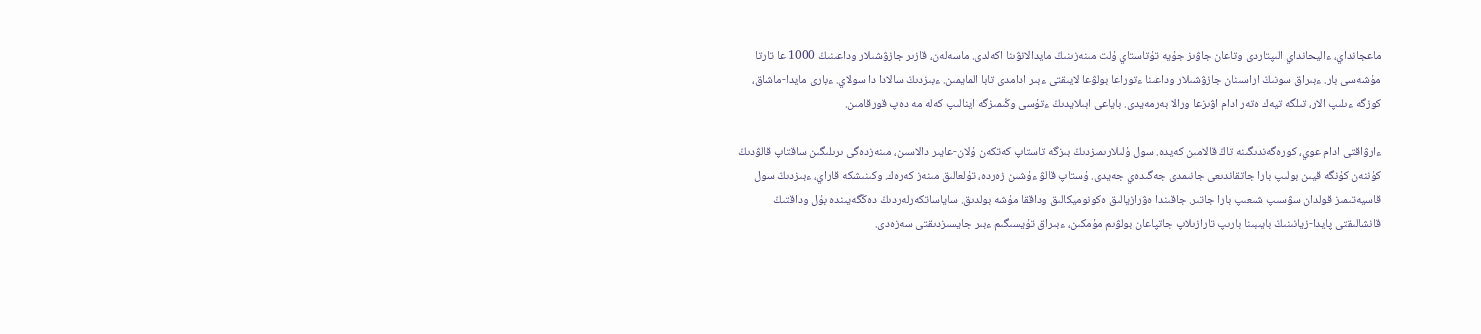ماعجانداي، ءاليحانداي الىپتاردى وتاعان جاۋىز جۇيە تۇتاستاي ۇلت مىنەزىنىڭ مايدالانۋىنا اكەلدى. ماسەلەن، قازىر جازۋشىلار وداعىنىڭ 1000 عا تارتا مۇشەسى بار. ءبىراق سونىڭ اراسىنان جازۋشىلار وداعىنا ءتوراعا بولۋعا لايىقتى ءبىر ادامدى تابا المايمىن. ءبىزدىڭ سالادا دا سولاي. ءبارى مايدا-ماشاق، كوزگە ءىلىپ الار، تىلگە تيەك ەتەر ادام اۋىزعا ورالا بەرمەيدى. باياعى ابىلايدىڭ ءتۇسى وڭىمىزگە اينالىپ كەلە مە دەپ قورقامىن.

ءارۋاقتى ادام عوي، كورەگەندىگىنە تاڭ قالامىن كەيدە. سول ۇلىلارىمىزدىڭ بىزگە تاستاپ كەتكەن ۇلان-عايىر دالاسىن، مىنەزدەگى ىرىلىگىن ساقتاپ قالۋدىڭ كۇننەن كۇنگە قيىن بولىپ بارا جاتقاندىعى جانىمدى جەگىدەي جەيدى. ۇستاپ قالۋ ءۇشىن زەردە، تۇلعالىق مىنەز كەرەك. وكىنىشكە قاراي، ءبىزدىڭ سول قاسيەتىمىز قولدان سۋسىپ شىعىپ بارا جاتىر. جاقىندا ەۋرازيالىق ەكونوميكالىق وداققا مۇشە بولدىق. ساياساتكەرلەردىڭ دەڭگەيىندە بۇل وداقتىڭ قانشالىقتى پايدا-زيانىنىڭ بايىبىنا بارىپ تارازىلاپ جاتپاعان بولۋىم مۇمكىن، ءبىراق تۇيسىگىم ءبىر جايسىزدىقتى سەزەدى.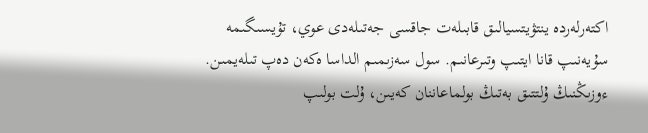اكتەرلەردە ينتۋيتسيالىق قابىلەت جاقسى جەتىلەدى عوي، تۇيسىگىمە سۇيەنىپ قانا ايتىپ وتىرعانىم. سول سەزىمىم الداسا ەكەن دەپ تىلەيمىن. ءوزىڭنىڭ ۇلتتىق بەتىڭ بولماعاننان كەيىن، ۇلت بولىپ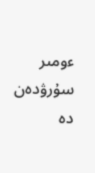ءومىر سۇرۋدەن دە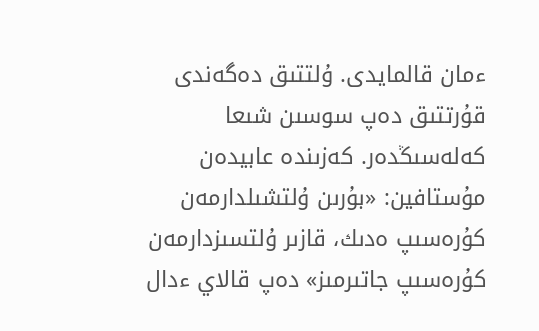ءمان قالمايدى. ۇلتتىق دەگەندى قۇرتتىق دەپ سوسىن شىعا كەلەسىڭدەر. كەزىندە عابيدەن مۇستافين: «بۇرىن ۇلتشىلدارمەن كۇرەسىپ ەدىك، قازىر ۇلتسىزدارمەن كۇرەسىپ جاتىرمىز» دەپ قالاي ءدال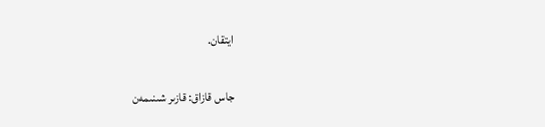ايتقان.

جاس قازاق: قازىر شىنىمەن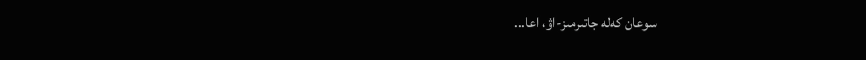سوعان كەلە جاتىرمىز-اۋ، اعا...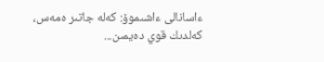ءاسانالى ءاشىموۆ: كەلە جاتىر ەمەس، كەلدىك قوي دەيمىن...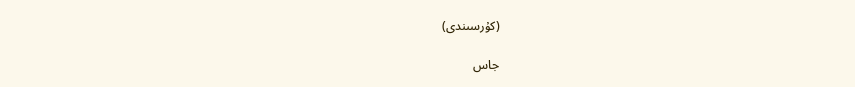(كۇرسىندى)

جاس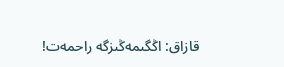قازاق: اڭگىمەڭىزگە راحمەت!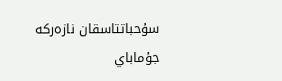سۇحباتتاسقان نازەركە جۇماباي